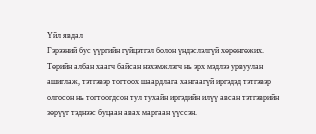Үйл явдал
Гэрээний бус үүргийн гүйцэтгэл болон үндэслэлгүй хөрөнгөжих. Төрийн албан хаагч байсан нэхэмжлэгч нь эрх мэдлээ урвуулан ашиглаж, тэтгэвэр тогтоох шаардлага хангаагүй иргэдэд тэтгэвэр олгосон нь тогтоогдсон тул тухайн иргэдийн илүү авсан тэтгэврийн зөрүүг тэднээс буцаан авах маргаан үүссэн.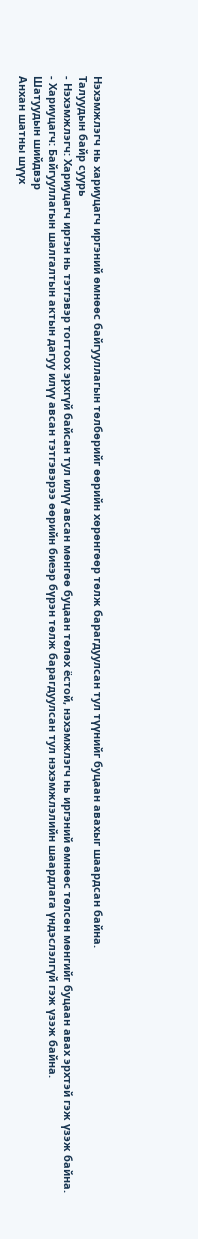Нэхэмжлэгч нь хариуцагч иргэний өмнөөс байгууллагын төлбөрийг өөрийн хөрөнгөөр төлж барагдуулсан тул түүнийг буцаан авахыг шаардсан байна.
Талуудын байр суурь
- Нэхэмжлэгч: Хариуцагч иргэн нь тэтгэвэр тогтоох эрхгүй байсан тул илүү авсан мөнгөө буцаан төлөх ёстой, нэхэмжлэгч нь иргэний өмнөөс төлсөн мөнгийг буцаан авах эрхтэй гэж үзэж байна.
- Хариуцагч: Байгууллагын шалгалтын актын дагуу илүү авсан тэтгэвэрээ өөрийн биеэр бүрэн төлж барагдуулсан тул нэхэмжлэлийн шаардлага үндэслэлгүй гэж үзэж байна.
Шатуудын шийдвэр
Анхан шатны шүүх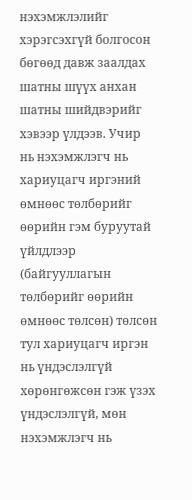нэхэмжлэлийг хэрэгсэхгүй болгосон бөгөөд давж заалдах шатны шүүх анхан шатны шийдвэрийг хэвээр үлдээв. Учир нь нэхэмжлэгч нь хариуцагч иргэний өмнөөс төлбөрийг өөрийн гэм буруутай үйлдлээр (байгууллагын төлбөрийг өөрийн өмнөөс төлсөн) төлсөн тул хариуцагч иргэн нь үндэслэлгүй хөрөнгөжсөн гэж үзэх үндэслэлгүй, мөн нэхэмжлэгч нь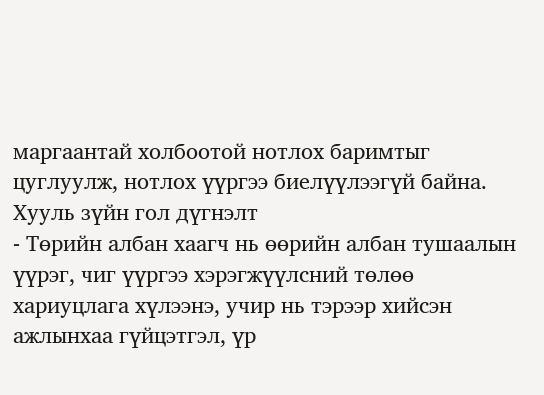маргаантай холбоотой нотлох баримтыг цуглуулж, нотлох үүргээ биелүүлээгүй байна.
Хууль зүйн гол дүгнэлт
- Төрийн албан хаагч нь өөрийн албан тушаалын үүрэг, чиг үүргээ хэрэгжүүлсний төлөө хариуцлага хүлээнэ, учир нь тэрээр хийсэн ажлынхаа гүйцэтгэл, үр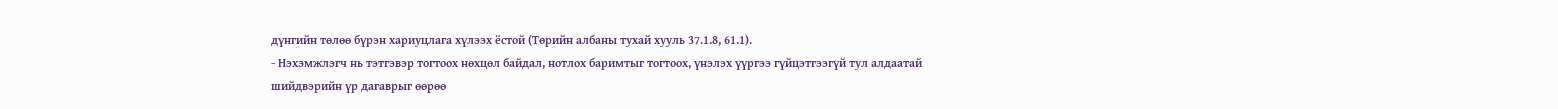дүнгийн төлөө бүрэн хариуцлага хүлээх ёстой (Төрийн албаны тухай хууль 37.1.8, 61.1).
- Нэхэмжлэгч нь тэтгэвэр тогтоох нөхцөл байдал, нотлох баримтыг тогтоох, үнэлэх үүргээ гүйцэтгээгүй тул алдаатай шийдвэрийн үр дагаврыг өөрөө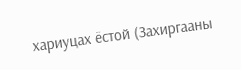хариуцах ёстой (Захиргааны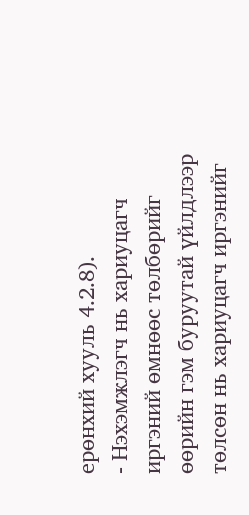ерөнхий хууль 4.2.8).
- Нэхэмжлэгч нь хариуцагч иргэний өмнөөс төлбөрийг өөрийн гэм буруутай үйлдлээр төлсөн нь хариуцагч иргэнийг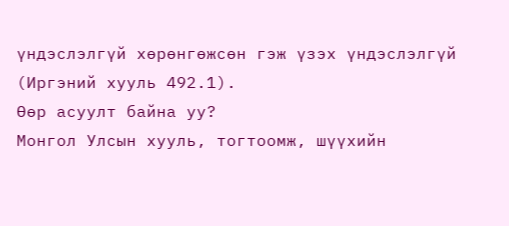үндэслэлгүй хөрөнгөжсөн гэж үзэх үндэслэлгүй (Иргэний хууль 492.1).
Өөр асуулт байна уу?
Монгол Улсын хууль, тогтоомж, шүүхийн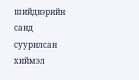шийдвэрийн санд суурилсан хиймэл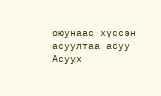оюунаас хүссэн асуултаа асуу
Асуух